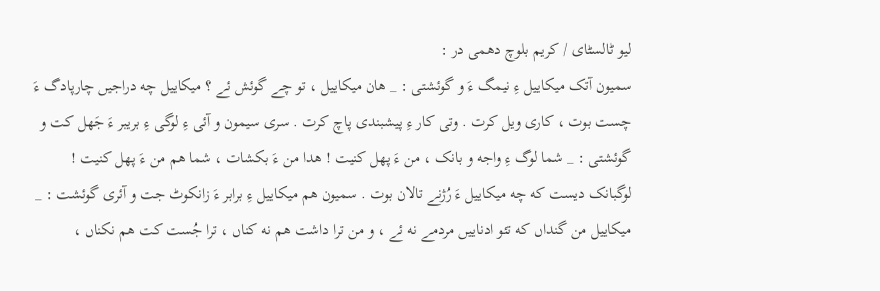لیو ٹالسٹای / کریم بلوچ دهمی در :
سمیون آتک میکاییل ءِ نیمگ ءَ و گوئشتی : _ هان میکاییل ، تو چے گوئش ئے ؟ میکاییل چه دراجیں چارپادگ ءَ چست بوت ، کاری ویل کرت . وتی کار ءِ پیشبندی پاچ کرت . سری سیمون و آئی ءِ لوگی ءِ بریبر ءَ جَهل کت و گوئشتی : _ شما لوگ ءِ واجه و بانک ، من ءَ پهل کنیت ! هدا من ءَ بکشات ، شما هم من ءَ پهل کنیت ! لوگبانک دیست که چه میکاییل ءَ رُژنے تالان بوت . سمیون هم میکاییل ءِ برابر ءَ زانکوٹ جت و آئری گوئشت : _ میکاییل من گنداں که تئو ادناییں مردمے نه ئے ، و من ترا داشت هم نه کناں ، ترا جُست کت هم نکناں ،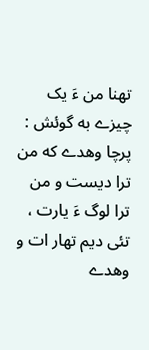تهنا من ءَ یک چیزے به گوئش : پرچا وهدے که من ترا دیست و من ترا لوگ ءَ یارت ، تئی دیم تهار ات و وهدے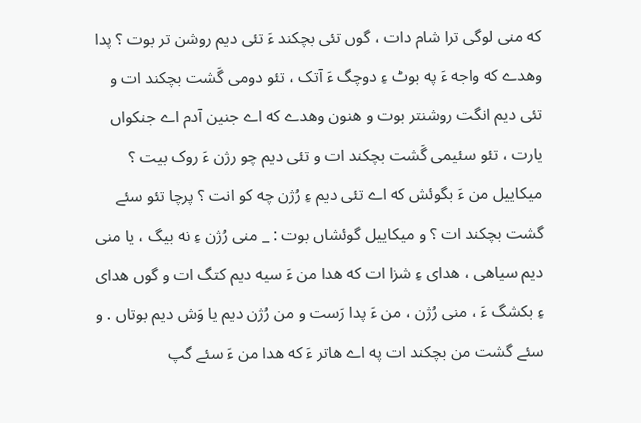که منی لوگی ترا شام دات ، گوں تئی بچکند ءَ تئی دیم روشن تر بوت ؟ پدا وهدے که واجه ءَ په بوٹ ءِ دوچگ ءَ آتک ، تئو دومی گَشت بچکند ات و تئی دیم انگت روشنتر بوت و هنون وهدے که اے جنین آدم اے جنکواں یارت ، تئو سئیمی گَشت بچکند ات و تئی دیم چو رژن ءَ روک بیت ؟ میکاییل من ءَ بگوئش که اے تئی دیم ءِ رُژن چه کو انت ؟ پرچا تئو سئے گشت بچکند ات ؟ و میکاییل گوئشاں بوت : _ منی رُژن ءِ نه بیگ ، یا منی دیم سیاهی ، هدای ءِ شزا ات که هدا من ءَ سیه دیم کتگ ات و گوں هدای ءِ بکشگ ءَ ، منی رُژن ، من ءَ پدا رَست و من رُژن دیم یا وَش دیم بوتاں . و سئے گشت من بچکند ات په اے هاتر ءَ که هدا من ءَ سئے گپ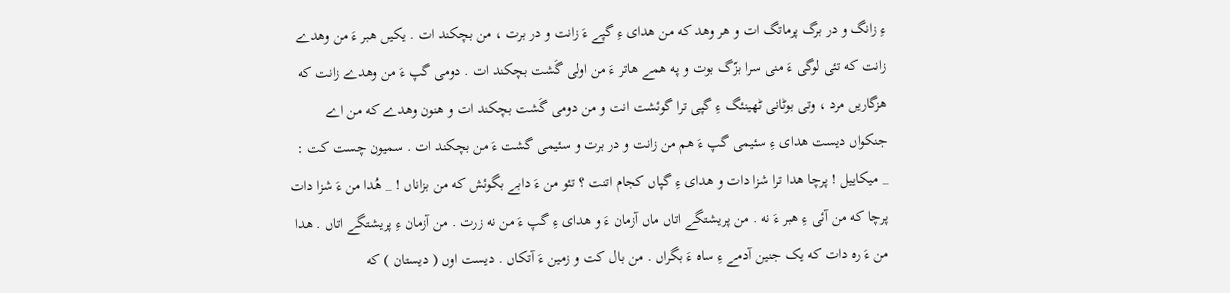ءِ زانگ و در برگ پرماتگ ات و هر وهد که من هدای ءِ گپے ءَ زانت و در برت ، من بچکند ات . یکیں هبر ءَ من وهدے زانت که تئی لوگی ءَ منی سرا بزّگ بوت و په همے هاتر ءَ من اولی گَشت بچکند ات . دومی گپ ءَ من وهدے زانت که هزگاریں مرد ، وتی بوٹانی ٹهینئگ ءِ گپی ترا گوئشت انت و من دومی گَشت بچکند ات و هنون وهدے که من اے جنکواں دیست هدای ءِ سئیمی گپ ءَ هم من زانت و در برت و سئیمی گشت ءَ من بچکند ات . سمیون چست کت : _ میکاییل ! پرچا هدا ترا شزا دات و هدای ءِ گپاں کجام اتنت ؟ تئو من ءَ دابے بگوئش که من بزاناں ! _ هُدا من ءَ شزا دات پرچا که من آئی ءِ هبر ءَ نه . من پریشتگے اتاں ماں آزمان ءَ و هدای ءِ گپ ءَ من نه زرت . من آزمان ءِ پریشتگے اتاں . هدا من ءَ ره دات که یک جنین آدمے ءِ ساه ءَ بگراں . من بال کت و زمین ءَ آتکاں . دیست اوں ( دیستان ) که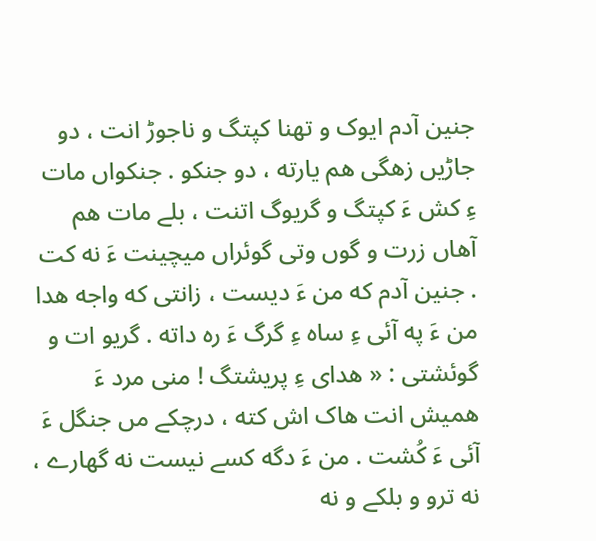جنین آدم ایوک و تهنا کپتگ و ناجوڑ انت ، دو جاڑیں زهگی هم یارته ، دو جنکو . جنکواں مات ءِ کش ءَ کپتگ و گریوگ اتنت ، بلے مات هم آهاں زرت و گوں وتی گوئراں میچینت ءَ نه کت . جنین آدم که من ءَ دیست ، زانتی که واجه هدا من ءَ په آئی ءِ ساه ءِ گرگ ءَ ره داته . گریو ات و گوئشتی : « هدای ءِ پریشتگ ! منی مرد ءَ همیش انت هاک اش کته ، درچکے مں جنگل ءَ آئی ءَ کُشت . من ءَ دگه کسے نیست نه گهارے ، نه ترو و بلکے و نه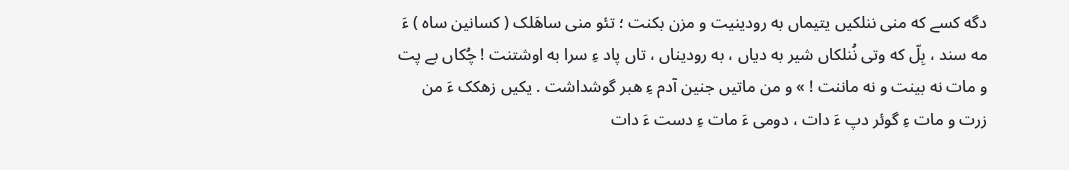دگه کسے که منی ننلکیں یتیماں به رودینیت و مزن بکنت ؛ تئو منی ساهَلک ( کسانین ساه ) ءَ مه سند ، بِلّ که وتی نُنلکاں شیر به دیاں ، به رودیناں ، تاں پاد ءِ سرا به اوشتنت ! چُکاں بے پت و مات نه بینت و نه ماننت ! » و من ماتیں جنین آدم ءِ هبر گوشداشت . یکیں زهکک ءَ من زرت و مات ءِ گوئر دپ ءَ دات ، دومی ءَ مات ءِ دست ءَ دات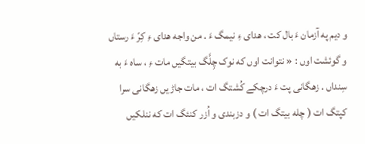و دیم په آزمان ءَ بال کت ، هدای ءِ نیمگ ءَ . من واجه هدای ءِ کِرّ ءَ رستاں و گوئشت اوں : « نتوانت اوں که نوک چِلَّگ بیتگیں مات ءِ ، ساه ءَ به سِنداں . زهگانی پت ءَ درچکے کُشتگ ات ، مات جاڑیں زهگانی سرا کپتگ ات ( چله بیتگ ات ) و دزبندی و اُزر کنئگ ات که ننلکیں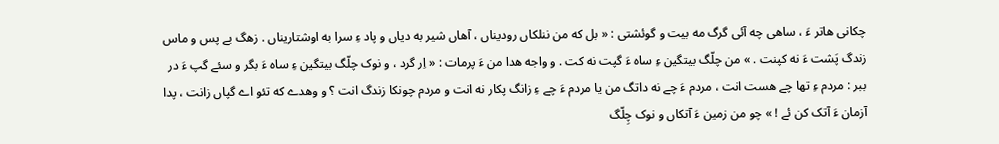چکانی هاتر ءَ ، ساهی چه آئی گرگ مه بیت و گوئشتی : « بل که من ننلکاں رودیناں ، آهاں شیر به دیاں و پاد ءِ سرا به اوشتاریناں . زهگ بے پس و ماس زندگ پَشت ءَ نه کپنت . » من چلّگ بیتگین ءِ ساه ءَ گپت نه کت . و واجه هدا من ءَ پرمات : « اِر گرد ، و نوک چلّگ بیتگین ءِ ساه ءَ بگر و سئے گپ ءَ در ببر : مردم ءِ تها چے هست انت ، مردم ءَ چے نه داتگ من یا مردم ءَ چے ءِ زانگ پکار نه انت و مردم چونکا زندگ انت ؟ و وهدے که تئو اے گپاں زانت ، پدا آزمان ءَ آتک کن ئے ! » چو من زمین ءَ آتکاں و نوک چِلّگ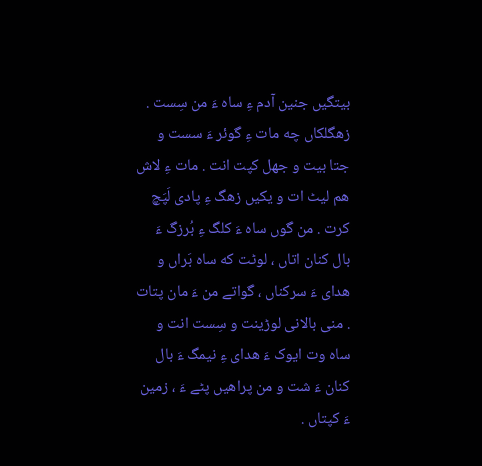بیتگیں جنین آدم ءِ ساه ءَ من سِست . زهگلکاں چه مات ءِ گوئر ءَ سست و جتا بیت و جهل کپت انت . مات ءِ لاش هم لیٹ ات و یکیں زهگ ءِ پادی لَپَچ کرت . من گوں ساه ءَ کلگ ءِ بُرزگ ءَ بال کنان اتاں ، لوٹت که ساه بَراں و هدای ءَ سرکناں ، گواتے من ءَ مان پتات . منی بالانی لوڑینت و سِست انت و ساه وت ایوک ءَ هدای ءِ نیمگ ءَ بال کنان ءَ شت و من پراهیں پٹے ءَ ، زمین ءَ کپتاں .